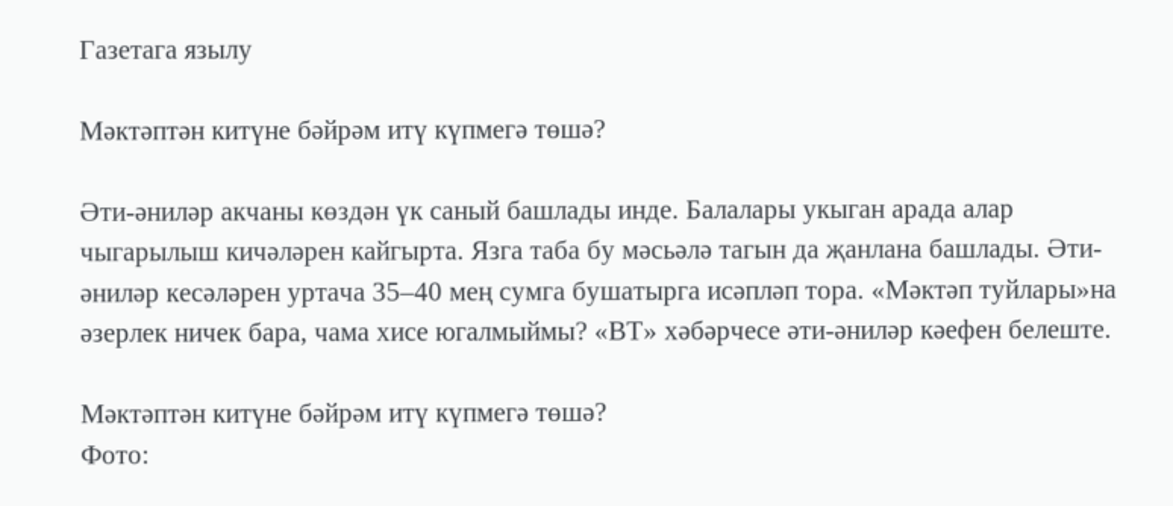Газетага язылу

Мәктәптән китүне бәйрәм итү күпмегә төшә?

Әти-әниләр акчаны көздән үк саный башлады инде. Балалары укыган арада алар чыгарылыш кичәләрен кайгырта. Язга таба бу мәсьәлә тагын да җанлана башлады. Әти-әниләр кесәләрен уртача 35–40 мең сумга бушатырга исәпләп тора. «Мәктәп туйлары»на әзерлек ничек бара, чама хисе югалмыймы? «ВТ» хәбәрчесе әти-әниләр кәефен белеште.

Мәктәптән китүне бәйрәм итү күпмегә төшә?
Фото: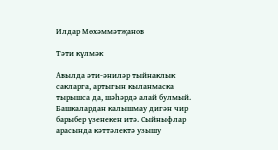Илдар Мөхәммәтҗанов

Тәти күлмәк

Авылда әти-әниләр тыйнаклык сакларга, артыгын кыланмаска тырышса да, шәһәрдә алай булмый. Башкалардан калышмау дигән чир барыбер үзенекен итә. Сыйныфлар арасында кәттәлектә узышу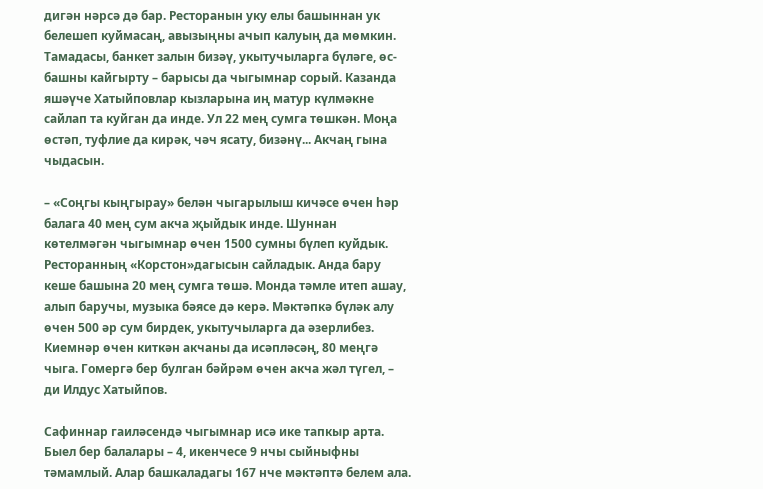дигән нәрсә дә бар. Ресторанын уку елы башыннан ук белешеп куймасаң, авызыңны ачып калуың да мөмкин. Тамадасы, банкет залын бизәү, укытучыларга бүләге, өс-башны кайгырту – барысы да чыгымнар сорый. Казанда яшәүче Хатыйповлар кызларына иң матур күлмәкне сайлап та куйган да инде. Ул 22 мең сумга төшкән. Моңа өстәп, туфлие да кирәк, чәч ясату, бизәнү... Акчаң гына чыдасын.

– «Соңгы кыңгырау» белән чыгарылыш кичәсе өчен һәр балага 40 мең сум акча җыйдык инде. Шуннан көтелмәгән чыгымнар өчен 1500 сумны бүлеп куйдык. Ресторанның «Корстон»дагысын сайладык. Анда бару кеше башына 20 мең сумга төшә. Монда тәмле итеп ашау, алып баручы, музыка бәясе дә керә. Мәктәпкә бүләк алу өчен 500 әр сум бирдек, укытучыларга да әзерлибез. Киемнәр өчен киткән акчаны да исәпләсәң, 80 меңгә чыга. Гомергә бер булган бәйрәм өчен акча жәл түгел, – ди Илдус Хатыйпов.

Сафиннар гаиләсендә чыгымнар исә ике тапкыр арта. Быел бер балалары – 4, икенчесе 9 нчы сыйныфны тәмамлый. Алар башкаладагы 167 нче мәктәптә белем ала.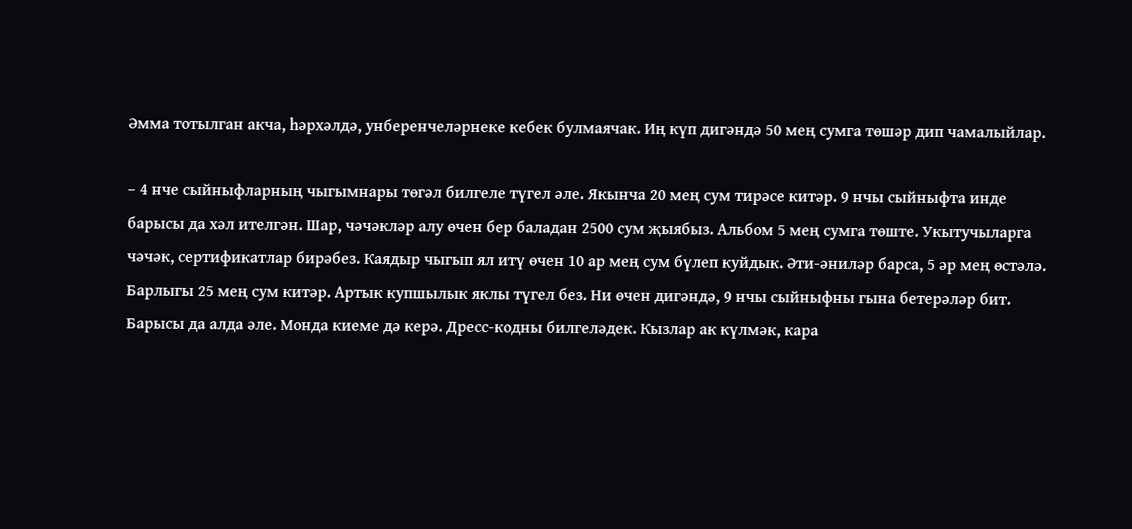Әмма тотылган акча, һәрхәлдә, унберенчеләрнеке кебек булмаячак. Иң күп дигәндә 50 мең сумга төшәр дип чамалыйлар.

– 4 нче сыйныфларның чыгымнары төгәл билгеле түгел әле. Якынча 20 мең сум тирәсе китәр. 9 нчы сыйныфта инде барысы да хәл ителгән. Шар, чәчәкләр алу өчен бер баладан 2500 сум җыябыз. Альбом 5 мең сумга төште. Укытучыларга чәчәк, сертификатлар бирәбез. Каядыр чыгып ял итү өчен 10 ар мең сум бүлеп куйдык. Әти-әниләр барса, 5 әр мең өстәлә. Барлыгы 25 мең сум китәр. Артык купшылык яклы түгел без. Ни өчен дигәндә, 9 нчы сыйныфны гына бетерәләр бит. Барысы да алда әле. Монда киеме дә керә. Дресс-кодны билгеләдек. Кызлар ак күлмәк, кара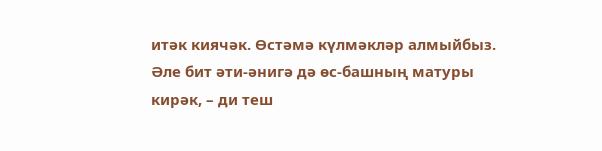итәк киячәк. Өстәмә күлмәкләр алмыйбыз. Әле бит әти-әнигә дә өс-башның матуры кирәк, – ди теш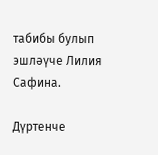табибы булып эшләүче Лилия Сафина.

Дүртенче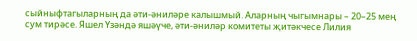сыйныфтагыларның да әти-әниләре калышмый. Аларның чыгымнары – 20–25 мең сум тирәсе. Яшел Үзәндә яшәүче, әти-әниләр комитеты җитәкчесе Лилия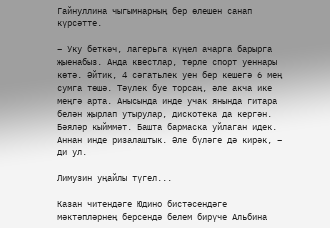Гайнуллина чыгымнарның бер өлешен санап күрсәтте.

– Уку беткәч, лагерьга күңел ачарга барырга җыенабыз. Анда квестлар, төрле спорт уеннары көтә. Әйтик, 4 сәгатьлек уен бер кешегә 6 мең сумга төшә. Тәүлек буе торсаң, әле акча ике меңгә арта. Анысында инде учак янында гитара белән җырлап утырулар, дискотека да кергән. Бәяләр кыйммәт. Башта бармаска уйлаган идек. Аннан инде ризалаштык. Әле бүләге дә кирәк, – ди ул.

Лимузин уңайлы түгел...

Казан читендәге Юдино бистәсендәге мәктәпләрнең берсендә белем бирүче Альбина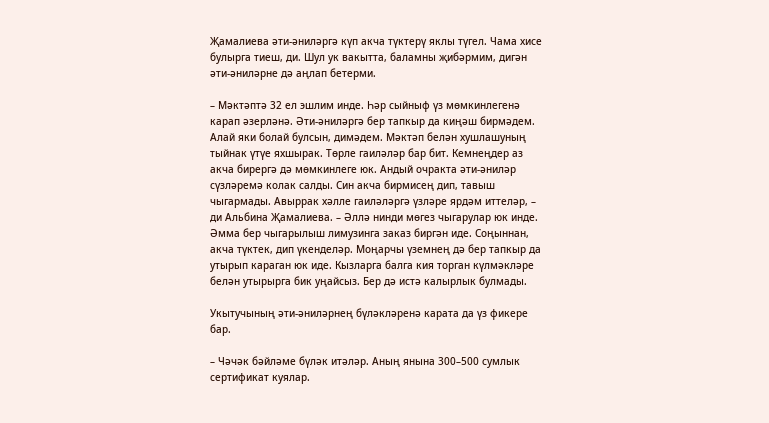Җамалиева әти-әниләргә күп акча түктерү яклы түгел. Чама хисе булырга тиеш, ди. Шул ук вакытта, баламны җибәрмим, дигән әти-әниләрне дә аңлап бетерми.

– Мәктәптә 32 ел эшлим инде. Һәр сыйныф үз мөмкинлегенә карап әзерләнә. Әти-әниләргә бер тапкыр да киңәш бирмәдем. Алай яки болай булсын, димәдем. Мәктәп белән хушлашуның тыйнак үтүе яхшырак. Төрле гаиләләр бар бит. Кемнеңдер аз акча бирергә дә мөмкинлеге юк. Андый очракта әти-әниләр сүзләремә колак салды. Син акча бирмисең дип, тавыш чыгармады. Авыррак хәлле гаиләләргә үзләре ярдәм иттеләр, – ди Альбина Җамалиева. – Әллә нинди мөгез чыгарулар юк инде. Әмма бер чыгарылыш лимузинга заказ биргән иде. Соңыннан, акча түктек, дип үкенделәр. Моңарчы үземнең дә бер тапкыр да утырып караган юк иде. Кызларга балга кия торган күлмәкләре белән утырырга бик уңайсыз. Бер дә истә калырлык булмады.

Укытучының әти-әниләрнең бүләкләренә карата да үз фикере бар.

– Чәчәк бәйләме бүләк итәләр. Аның янына 300–500 сумлык сертификат куялар.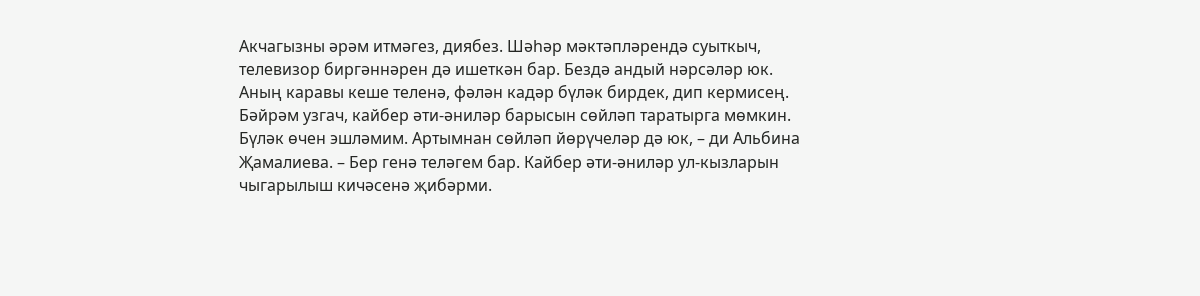Акчагызны әрәм итмәгез, диябез. Шәһәр мәктәпләрендә суыткыч, телевизор биргәннәрен дә ишеткән бар. Бездә андый нәрсәләр юк. Аның каравы кеше теленә, фәлән кадәр бүләк бирдек, дип кермисең. Бәйрәм узгач, кайбер әти-әниләр барысын сөйләп таратырга мөмкин. Бүләк өчен эшләмим. Артымнан сөйләп йөрүчеләр дә юк, – ди Альбина Җамалиева. – Бер генә теләгем бар. Кайбер әти-әниләр ул-кызларын чыгарылыш кичәсенә җибәрми.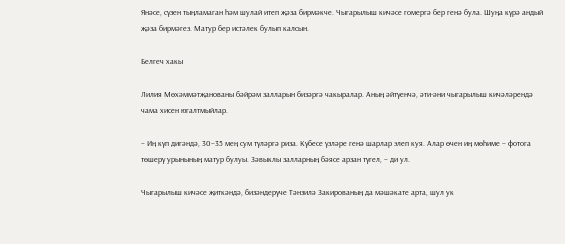Янәсе, сүзен тыңламаган һәм шулай итеп җәза бирмәкче. Чыгарылыш кичәсе гомергә бер генә була. Шуңа күрә андый җәза бирмәгез. Матур бер истәлек булып калсын.

Белгеч хакы

Лилия Мөхәммәтҗанованы бәйрәм залларын бизәргә чакыралар. Аның әйтүенчә, әти-әни чыгарылыш кичәләрендә чама хисен югалтмыйлар.

– Иң күп дигәндә, 30–35 мең сум түләргә риза. Күбесе үзләре генә шарлар элеп куя. Алар өчен иң мөһиме – фотога төшерү урынының матур булуы. Зәвыклы залларның бәясе арзан түгел, – ди ул.

Чыгарылыш кичәсе җиткәндә, бизәндерүче Тәнзилә Закированың да мәшәкате арта, шул ук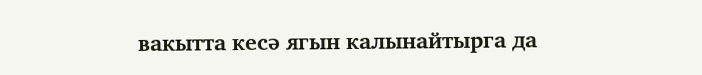вакытта кесә ягын калынайтырга да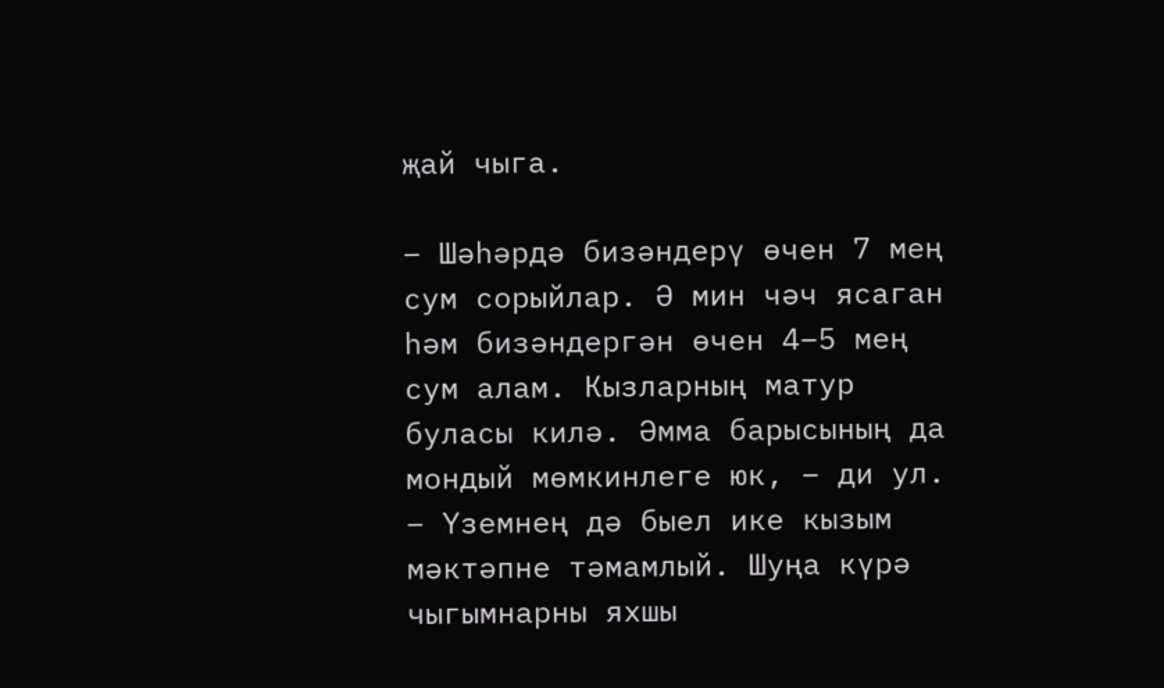җай чыга.

– Шәһәрдә бизәндерү өчен 7 мең сум сорыйлар. Ә мин чәч ясаган һәм бизәндергән өчен 4–5 мең сум алам. Кызларның матур буласы килә. Әмма барысының да мондый мөмкинлеге юк, – ди ул. – Үземнең дә быел ике кызым мәктәпне тәмамлый. Шуңа күрә чыгымнарны яхшы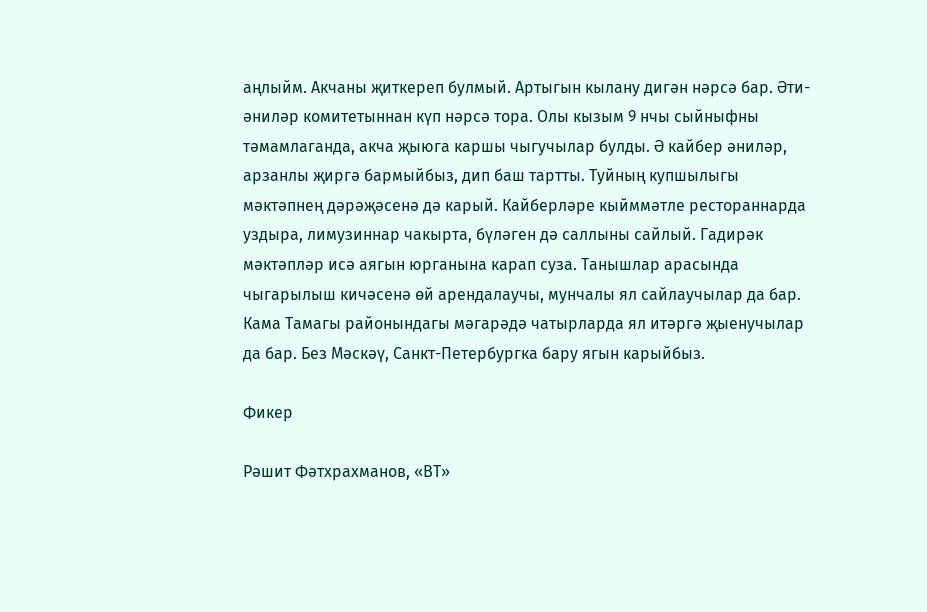аңлыйм. Акчаны җиткереп булмый. Артыгын кылану дигән нәрсә бар. Әти-әниләр комитетыннан күп нәрсә тора. Олы кызым 9 нчы сыйныфны тәмамлаганда, акча җыюга каршы чыгучылар булды. Ә кайбер әниләр, арзанлы җиргә бармыйбыз, дип баш тартты. Туйның купшылыгы мәктәпнең дәрәҗәсенә дә карый. Кайберләре кыйммәтле рестораннарда уздыра, лимузиннар чакырта, бүләген дә саллыны сайлый. Гадирәк мәктәпләр исә аягын юрганына карап суза. Танышлар арасында чыгарылыш кичәсенә өй арендалаучы, мунчалы ял сайлаучылар да бар. Кама Тамагы районындагы мәгарәдә чатырларда ял итәргә җыенучылар да бар. Без Мәскәү, Санкт-Петербургка бару ягын карыйбыз.

Фикер

Рәшит Фәтхрахманов, «ВТ»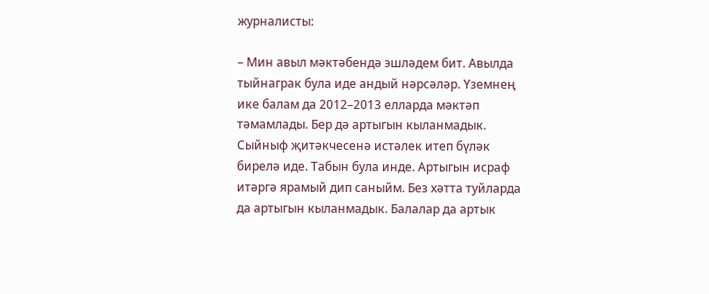журналисты:

– Мин авыл мәктәбендә эшләдем бит. Авылда тыйнаграк була иде андый нәрсәләр. Үземнең ике балам да 2012–2013 елларда мәктәп тәмамлады. Бер дә артыгын кыланмадык. Сыйныф җитәкчесенә истәлек итеп бүләк бирелә иде. Табын була инде. Артыгын исраф итәргә ярамый дип саныйм. Без хәтта туйларда да артыгын кыланмадык. Балалар да артык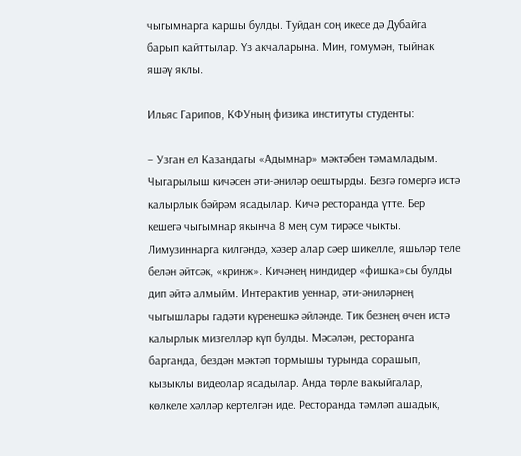чыгымнарга каршы булды. Туйдан соң икесе дә Дубайга барып кайттылар. Үз акчаларына. Мин, гомумән, тыйнак яшәү яклы.

Ильяс Гарипов, КФУның физика институты студенты:

– Узган ел Казандагы «Адымнар» мәктәбен тәмамладым. Чыгарылыш кичәсен әти-әниләр оештырды. Безгә гомергә истә калырлык бәйрәм ясадылар. Кичә ресторанда үтте. Бер кешегә чыгымнар якынча 8 мең сум тирәсе чыкты. Лимузиннарга килгәндә, хәзер алар сәер шикелле, яшьләр теле белән әйтсәк, «кринж». Кичәнең ниндидер «фишка»сы булды дип әйтә алмыйм. Интерактив уеннар, әти-әниләрнең чыгышлары гадәти күренешкә әйләнде. Тик безнең өчен истә калырлык мизгелләр күп булды. Мәсәлән, ресторанга барганда, бездән мәктәп тормышы турында сорашып, кызыклы видеолар ясадылар. Анда төрле вакыйгалар, көлкеле хәлләр кертелгән иде. Ресторанда тәмләп ашадык,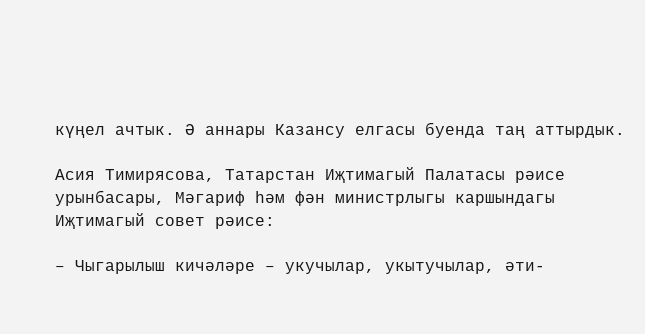күңел ачтык. Ә аннары Казансу елгасы буенда таң аттырдык.

Асия Тимирясова, Татарстан Иҗтимагый Палатасы рәисе урынбасары, Мәгариф һәм фән министрлыгы каршындагы Иҗтимагый совет рәисе:

– Чыгарылыш кичәләре – укучылар, укытучылар, әти-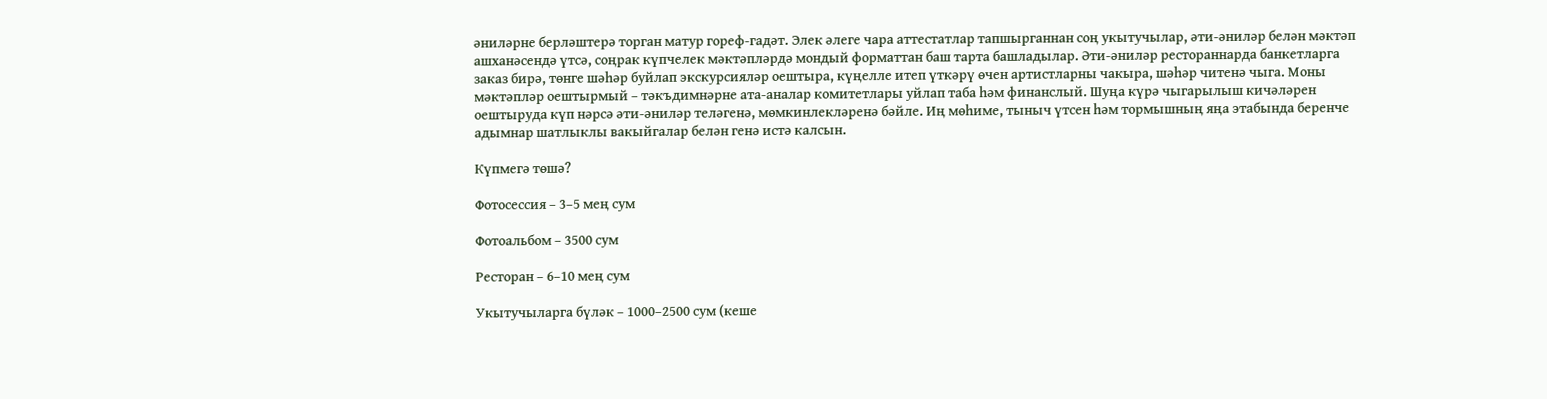әниләрне берләштерә торган матур гореф-гадәт. Элек әлеге чара аттестатлар тапшырганнан соң укытучылар, әти-әниләр белән мәктәп ашханәсендә үтсә, соңрак күпчелек мәктәпләрдә мондый форматтан баш тарта башладылар. Әти-әниләр рестораннарда банкетларга заказ бирә, төнге шәһәр буйлап экскурсияләр оештыра, күңелле итеп үткәрү өчен артистларны чакыра, шәһәр читенә чыга. Моны мәктәпләр оештырмый – тәкъдимнәрне ата-аналар комитетлары уйлап таба һәм финанслый. Шуңа күрә чыгарылыш кичәләрен оештыруда күп нәрсә әти-әниләр теләгенә, мөмкинлекләренә бәйле. Иң мөһиме, тыныч үтсен һәм тормышның яңа этабында беренче адымнар шатлыклы вакыйгалар белән генә истә калсын.

Күпмегә төшә?

Фотосессия – 3–5 мең сум

Фотоальбом – 3500 сум

Ресторан – 6–10 мең сум

Укытучыларга бүләк – 1000–2500 сум (кеше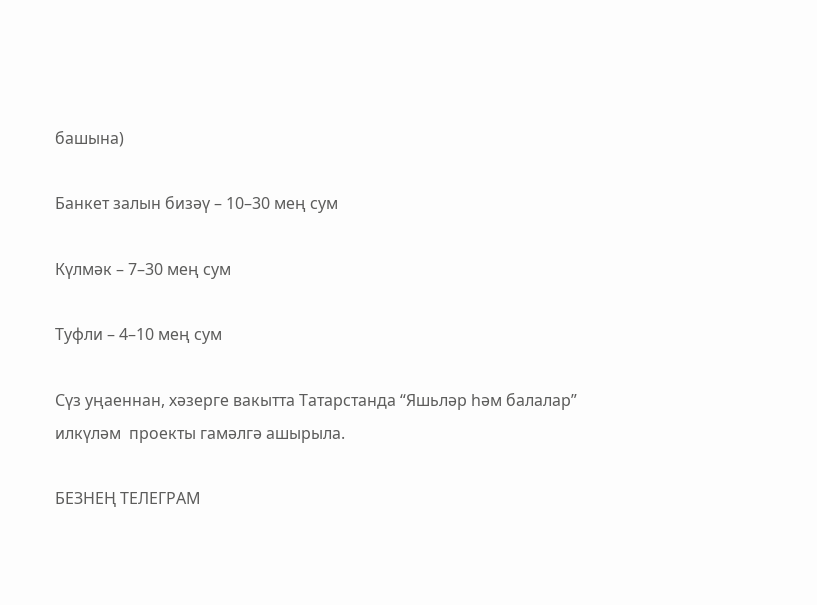башына)

Банкет залын бизәү – 10–30 мең сум

Күлмәк – 7–30 мең сум

Туфли – 4–10 мең сум

Сүз уңаеннан, хәзерге вакытта Татарстанда “Яшьләр һәм балалар” илкүләм  проекты гамәлгә ашырыла.

БЕЗНЕҢ ТЕЛЕГРАМ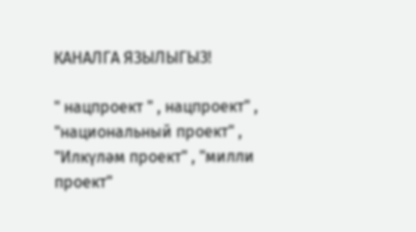КАНАЛГА ЯЗЫЛЫГЫЗ!

" нацпроект " , нацпроект" , "национальный проект" , "Илкүләм проект" , "милли проект"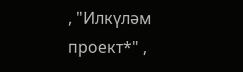, "Илкүләм проект*" ,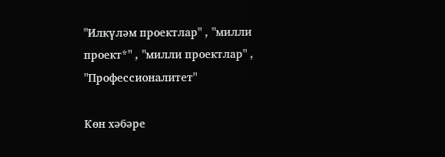"Илкүләм проектлар" , "милли проект*" , "милли проектлар" , "Профессионалитет"

Көн хәбәре